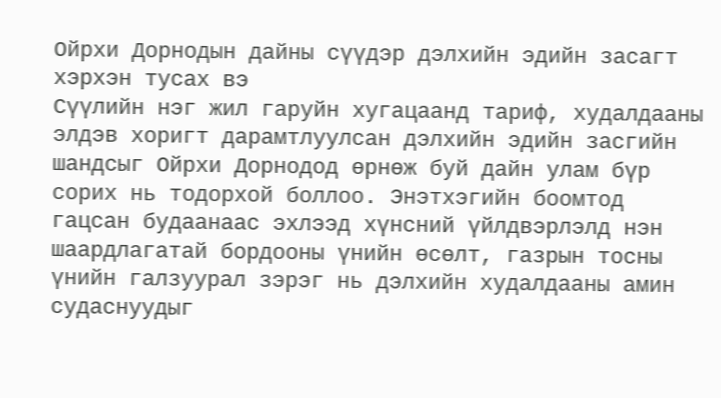Ойрхи Дорнодын дайны сүүдэр дэлхийн эдийн засагт хэрхэн тусах вэ
Сүүлийн нэг жил гаруйн хугацаанд тариф, худалдааны элдэв хоригт дарамтлуулсан дэлхийн эдийн засгийн шандсыг Ойрхи Дорнодод өрнөж буй дайн улам бүр сорих нь тодорхой боллоо. Энэтхэгийн боомтод гацсан будаанаас эхлээд хүнсний үйлдвэрлэлд нэн шаардлагатай бордооны үнийн өсөлт, газрын тосны үнийн галзуурал зэрэг нь дэлхийн худалдааны амин судаснуудыг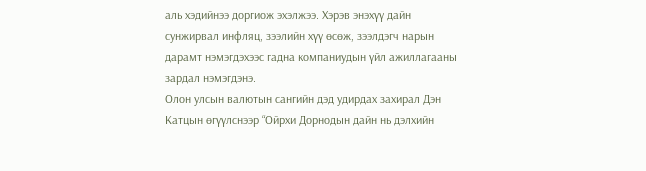аль хэдийнээ доргиож эхэлжээ. Хэрэв энэхүү дайн сунжирвал инфляц, зээлийн хүү өсөж, зээлдэгч нарын дарамт нэмэгдэхээс гадна компаниудын үйл ажиллагааны зардал нэмэгдэнэ.
Олон улсын валютын сангийн дэд удирдах захирал Дэн Катцын өгүүлснээр “Ойрхи Дорнодын дайн нь дэлхийн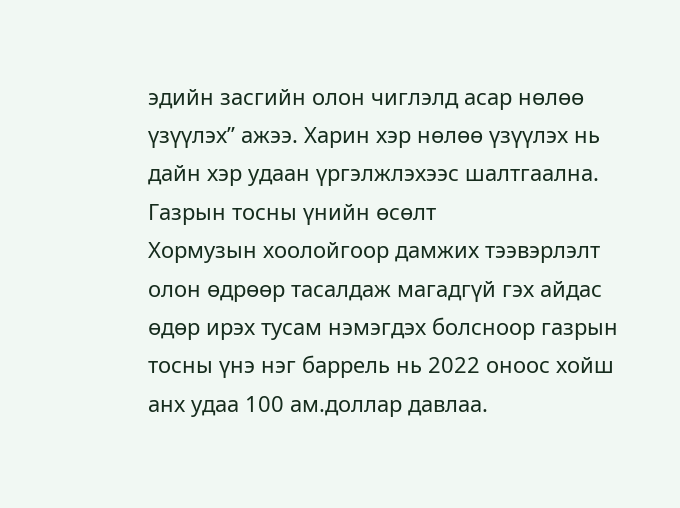эдийн засгийн олон чиглэлд асар нөлөө үзүүлэх” ажээ. Харин хэр нөлөө үзүүлэх нь дайн хэр удаан үргэлжлэхээс шалтгаална.
Газрын тосны үнийн өсөлт
Хормузын хоолойгоор дамжих тээвэрлэлт олон өдрөөр тасалдаж магадгүй гэх айдас өдөр ирэх тусам нэмэгдэх болсноор газрын тосны үнэ нэг баррель нь 2022 оноос хойш анх удаа 100 ам.доллар давлаа.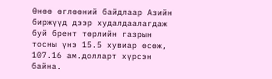Өнөө өглөөний байдлаар Азийн биржүүд дээр худалдаалагдаж буй брент төрлийн газрын тосны үнэ 15.5 хувиар өсөж, 107.16 ам.долларт хүрсэн байна.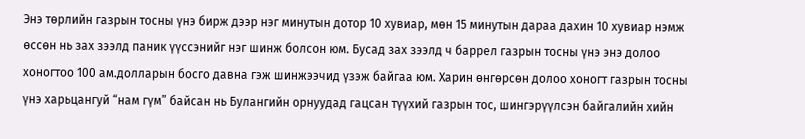Энэ төрлийн газрын тосны үнэ бирж дээр нэг минутын дотор 10 хувиар, мөн 15 минутын дараа дахин 10 хувиар нэмж өссөн нь зах зээлд паник үүссэнийг нэг шинж болсон юм. Бусад зах зээлд ч баррел газрын тосны үнэ энэ долоо хоногтоо 100 ам.долларын босго давна гэж шинжээчид үзэж байгаа юм. Харин өнгөрсөн долоо хоногт газрын тосны үнэ харьцангуй “нам гүм” байсан нь Булангийн орнуудад гацсан түүхий газрын тос, шингэрүүлсэн байгалийн хийн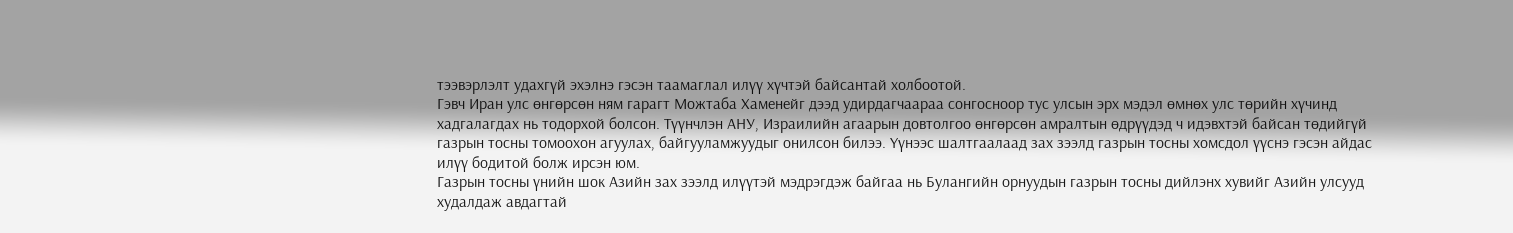тээвэрлэлт удахгүй эхэлнэ гэсэн таамаглал илүү хүчтэй байсантай холбоотой.
Гэвч Иран улс өнгөрсөн ням гарагт Можтаба Хаменейг дээд удирдагчаараа сонгосноор тус улсын эрх мэдэл өмнөх улс төрийн хүчинд хадгалагдах нь тодорхой болсон. Түүнчлэн АНУ, Израилийн агаарын довтолгоо өнгөрсөн амралтын өдрүүдэд ч идэвхтэй байсан төдийгүй газрын тосны томоохон агуулах, байгууламжуудыг онилсон билээ. Үүнээс шалтгаалаад зах зээлд газрын тосны хомсдол үүснэ гэсэн айдас илүү бодитой болж ирсэн юм.
Газрын тосны үнийн шок Азийн зах зээлд илүүтэй мэдрэгдэж байгаа нь Булангийн орнуудын газрын тосны дийлэнх хувийг Азийн улсууд худалдаж авдагтай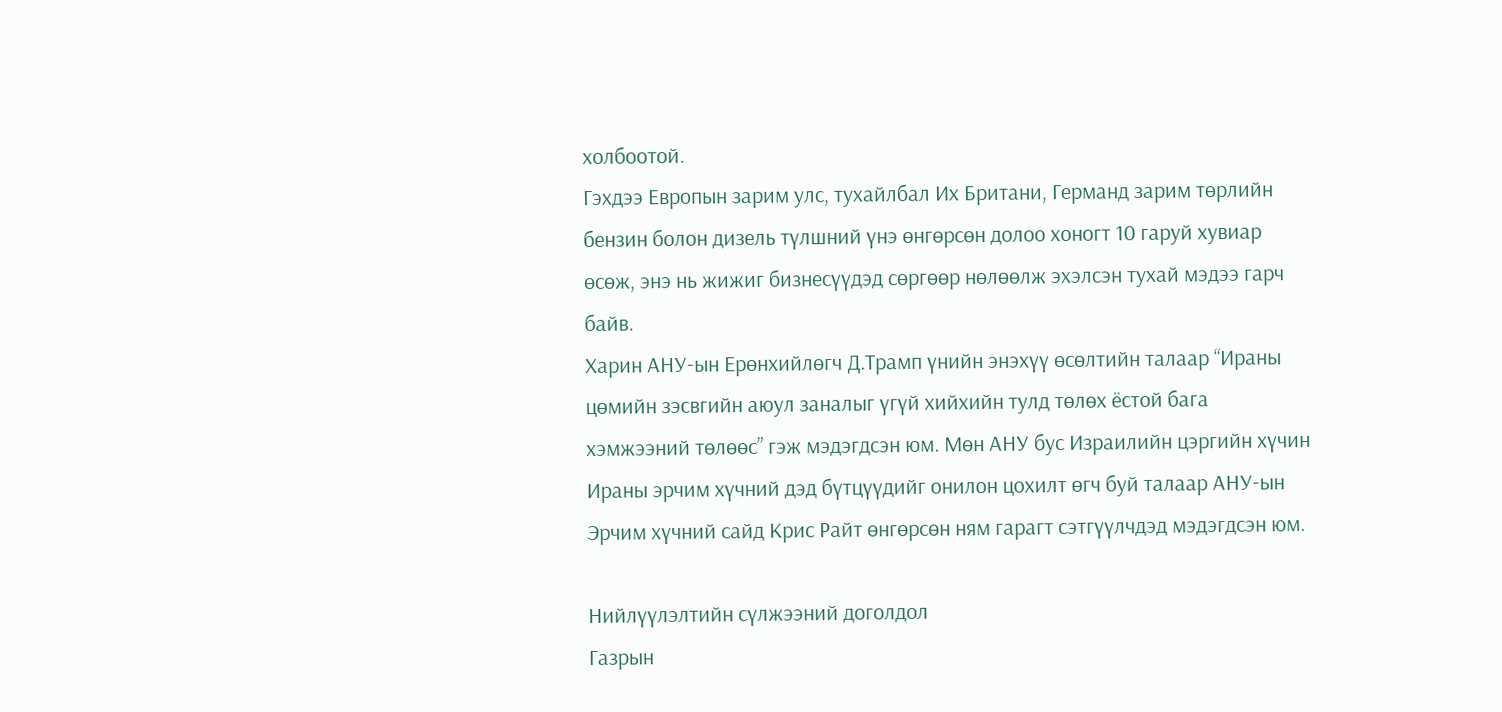холбоотой.
Гэхдээ Европын зарим улс, тухайлбал Их Британи, Германд зарим төрлийн бензин болон дизель түлшний үнэ өнгөрсөн долоо хоногт 10 гаруй хувиар өсөж, энэ нь жижиг бизнесүүдэд сөргөөр нөлөөлж эхэлсэн тухай мэдээ гарч байв.
Харин АНУ-ын Ерөнхийлөгч Д.Трамп үнийн энэхүү өсөлтийн талаар “Ираны цөмийн зэсвгийн аюул заналыг үгүй хийхийн тулд төлөх ёстой бага хэмжээний төлөөс” гэж мэдэгдсэн юм. Мөн АНУ бус Израилийн цэргийн хүчин Ираны эрчим хүчний дэд бүтцүүдийг онилон цохилт өгч буй талаар АНУ-ын Эрчим хүчний сайд Крис Райт өнгөрсөн ням гарагт сэтгүүлчдэд мэдэгдсэн юм.

Нийлүүлэлтийн сүлжээний доголдол
Газрын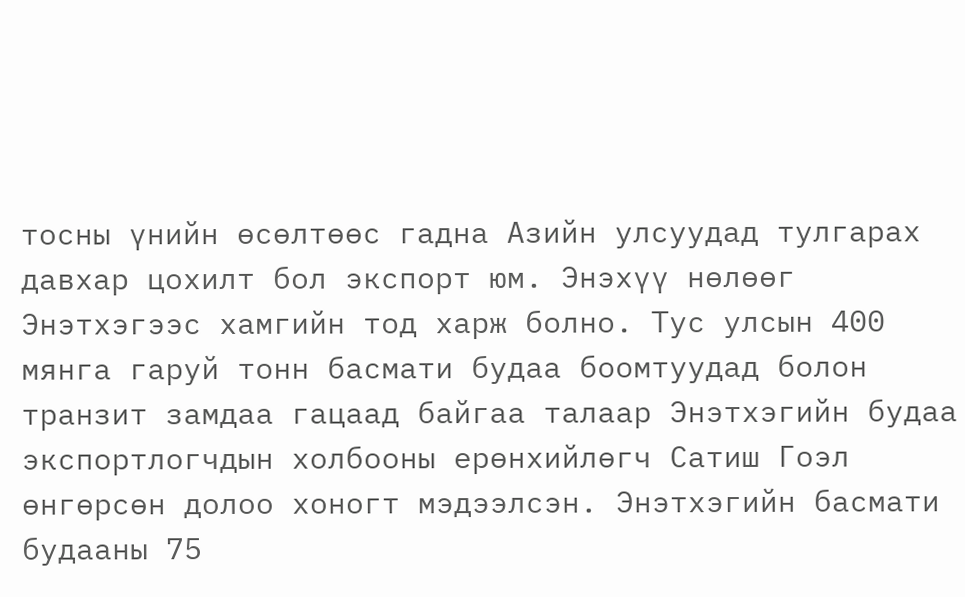тосны үнийн өсөлтөөс гадна Азийн улсуудад тулгарах давхар цохилт бол экспорт юм. Энэхүү нөлөөг Энэтхэгээс хамгийн тод харж болно. Тус улсын 400 мянга гаруй тонн басмати будаа боомтуудад болон транзит замдаа гацаад байгаа талаар Энэтхэгийн будаа экспортлогчдын холбооны ерөнхийлөгч Сатиш Гоэл өнгөрсөн долоо хоногт мэдээлсэн. Энэтхэгийн басмати будааны 75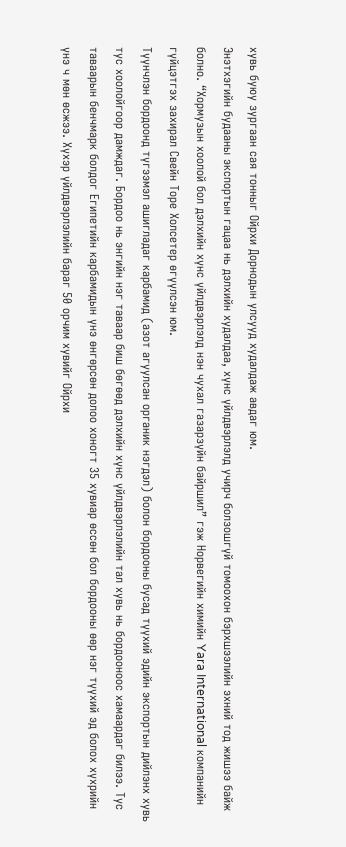хувь буюу зургаан сая тонныг Ойрхи Дорнодын улсууд худалдаж авдаг юм.
Энэтхэгийн будааны экспортын гацаа нь дэлхийн худалдаа, хүнс үйлдвэрлэлд учирч болзошгүй томоохон бэрхшээлийн эхний тод жишээ байж болно. “Хормузын хоолой бол дэлхийн хүнс үйлдвэрлэлд нэн чухал газарзүйн байршил” гэж Норвегийн химийн Yara International компанийн гүйцэтгэх захирал Свейн Торе Холсетер өгүүлсэн юм.
Түүнчлэн бордоонд түгээмэл ашигладаг карбамид (азот агуулсан органик нэгдэл) болон бордооны бусад түүхий эдийн экспортын дийлэнх хувь тус хоолойгоор дамждаг. Бордоо нь энгийн нэг таваар биш бөгөөд дэлхийн хүнс үйлдвэрлэлийн тал хувь нь бордооноос хамаардаг билээ. Тус таваарын бенчмарк болдог Египетийн карбамидын үнэ өнгөрсөн долоо хоногт 35 хувиар өссөн бол бордооны өөр нэг түүхий эд болох хүхрийн үнэ ч мөн өсжээ. Хүхэр үйлдвэрлэлийн бараг 50 орчим хувийг Ойрхи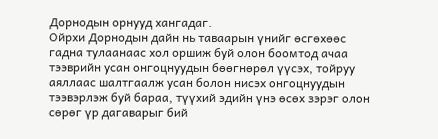Дорнодын орнууд хангадаг.
Ойрхи Дорнодын дайн нь таваарын үнийг өсгөхөөс гадна тулаанаас хол оршиж буй олон боомтод ачаа тээврийн усан онгоцнуудын бөөгнөрөл үүсэх, тойруу аяллаас шалтгаалж усан болон нисэх онгоцнуудын тээвэрлэж буй бараа, түүхий эдийн үнэ өсөх зэрэг олон сөрөг үр дагаварыг бий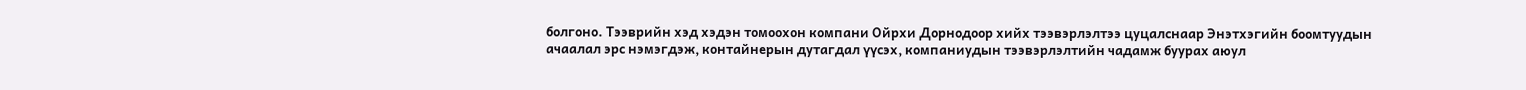болгоно. Тээврийн хэд хэдэн томоохон компани Ойрхи Дорнодоор хийх тээвэрлэлтээ цуцалснаар Энэтхэгийн боомтуудын ачаалал эрс нэмэгдэж, контайнерын дутагдал үүсэх, компаниудын тээвэрлэлтийн чадамж буурах аюул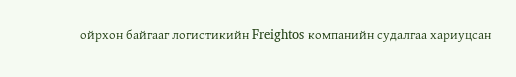ойрхон байгааг логистикийн Freightos компанийн судалгаа хариуцсан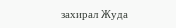захирал Жуда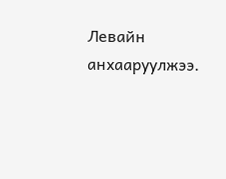Левайн анхааруулжээ.